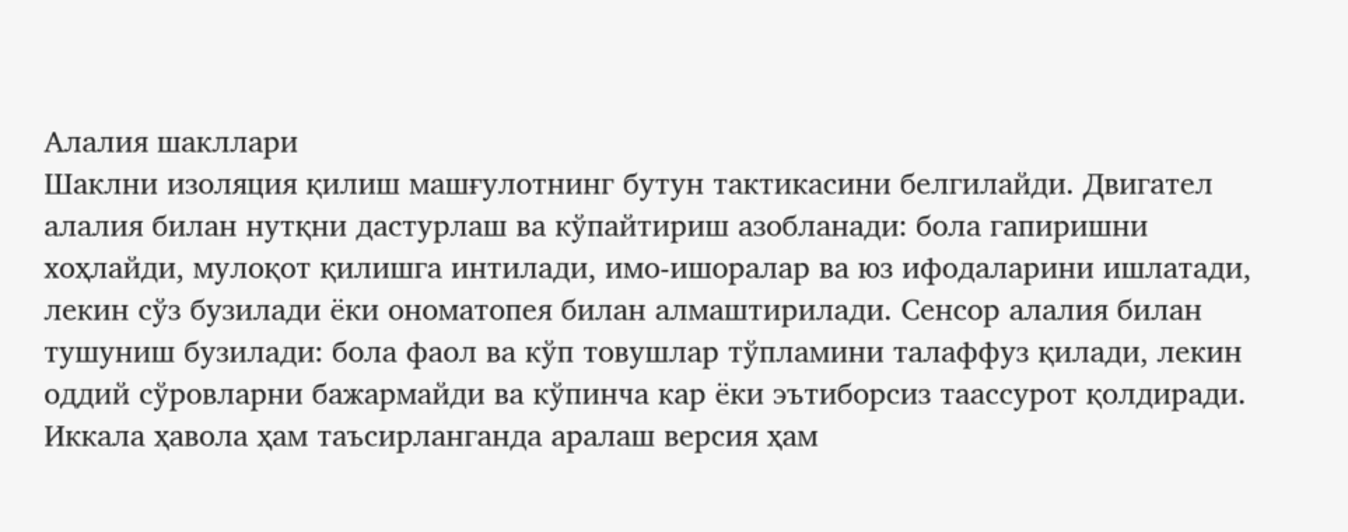Алалия шакллари
Шаклни изоляция қилиш машғулотнинг бутун тактикасини белгилайди. Двигател алалия билан нутқни дастурлаш ва кўпайтириш азобланади: бола гапиришни хоҳлайди, мулоқот қилишга интилади, имо-ишоралар ва юз ифодаларини ишлатади, лекин сўз бузилади ёки ономатопея билан алмаштирилади. Сенсор алалия билан тушуниш бузилади: бола фаол ва кўп товушлар тўпламини талаффуз қилади, лекин оддий сўровларни бажармайди ва кўпинча кар ёки эътиборсиз таассурот қолдиради. Иккала ҳавола ҳам таъсирланганда аралаш версия ҳам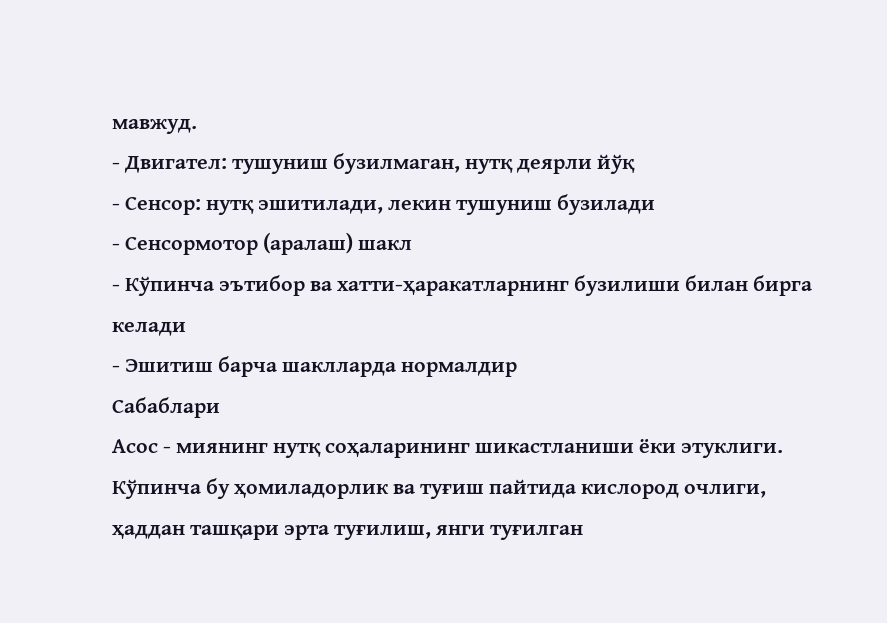мавжуд.
- Двигател: тушуниш бузилмаган, нутқ деярли йўқ
- Сенсор: нутқ эшитилади, лекин тушуниш бузилади
- Сенсормотор (аралаш) шакл
- Кўпинча эътибор ва хатти-ҳаракатларнинг бузилиши билан бирга келади
- Эшитиш барча шаклларда нормалдир
Сабаблари
Асос - миянинг нутқ соҳаларининг шикастланиши ёки этуклиги. Кўпинча бу ҳомиладорлик ва туғиш пайтида кислород очлиги, ҳаддан ташқари эрта туғилиш, янги туғилган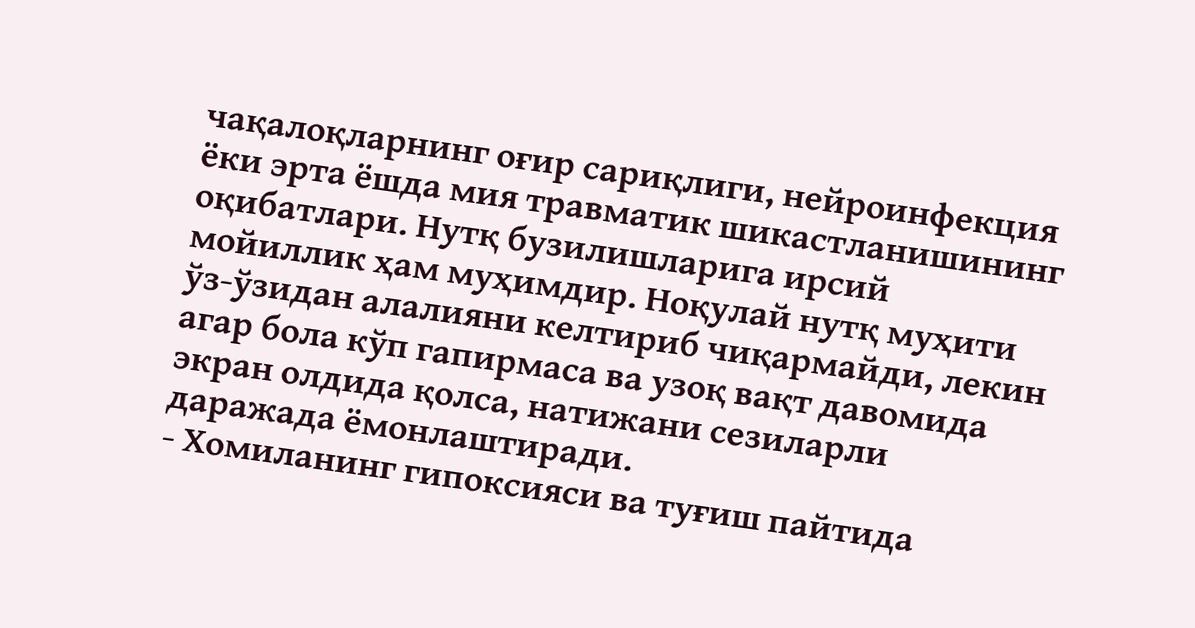чақалоқларнинг оғир сариқлиги, нейроинфекция ёки эрта ёшда мия травматик шикастланишининг оқибатлари. Нутқ бузилишларига ирсий мойиллик ҳам муҳимдир. Ноқулай нутқ муҳити ўз-ўзидан алалияни келтириб чиқармайди, лекин агар бола кўп гапирмаса ва узоқ вақт давомида экран олдида қолса, натижани сезиларли даражада ёмонлаштиради.
- Хомиланинг гипоксияси ва туғиш пайтида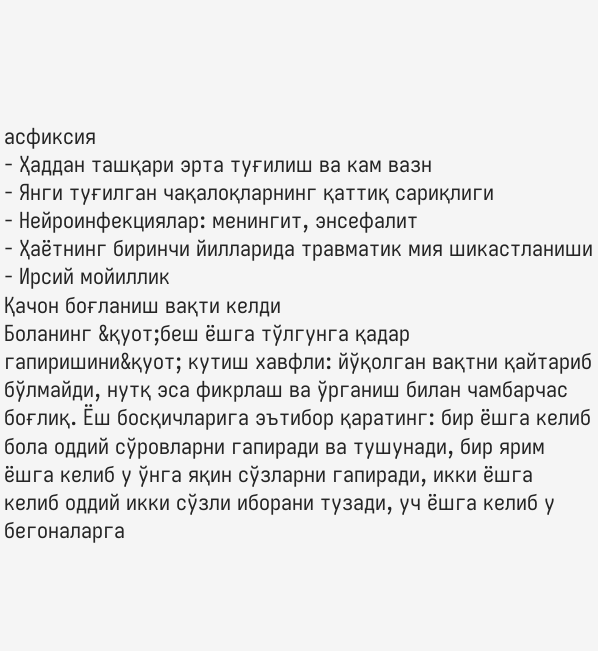асфиксия
- Ҳаддан ташқари эрта туғилиш ва кам вазн
- Янги туғилган чақалоқларнинг қаттиқ сариқлиги
- Нейроинфекциялар: менингит, энсефалит
- Ҳаётнинг биринчи йилларида травматик мия шикастланиши
- Ирсий мойиллик
Қачон боғланиш вақти келди
Боланинг &қуот;беш ёшга тўлгунга қадар гапиришини&қуот; кутиш хавфли: йўқолган вақтни қайтариб бўлмайди, нутқ эса фикрлаш ва ўрганиш билан чамбарчас боғлиқ. Ёш босқичларига эътибор қаратинг: бир ёшга келиб бола оддий сўровларни гапиради ва тушунади, бир ярим ёшга келиб у ўнга яқин сўзларни гапиради, икки ёшга келиб оддий икки сўзли иборани тузади, уч ёшга келиб у бегоналарга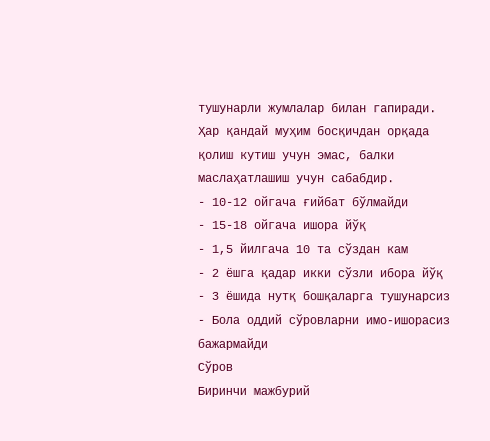тушунарли жумлалар билан гапиради. Ҳар қандай муҳим босқичдан орқада қолиш кутиш учун эмас, балки маслаҳатлашиш учун сабабдир.
- 10-12 ойгача ғийбат бўлмайди
- 15-18 ойгача ишора йўқ
- 1,5 йилгача 10 та сўздан кам
- 2 ёшга қадар икки сўзли ибора йўқ
- 3 ёшида нутқ бошқаларга тушунарсиз
- Бола оддий сўровларни имо-ишорасиз бажармайди
Сўров
Биринчи мажбурий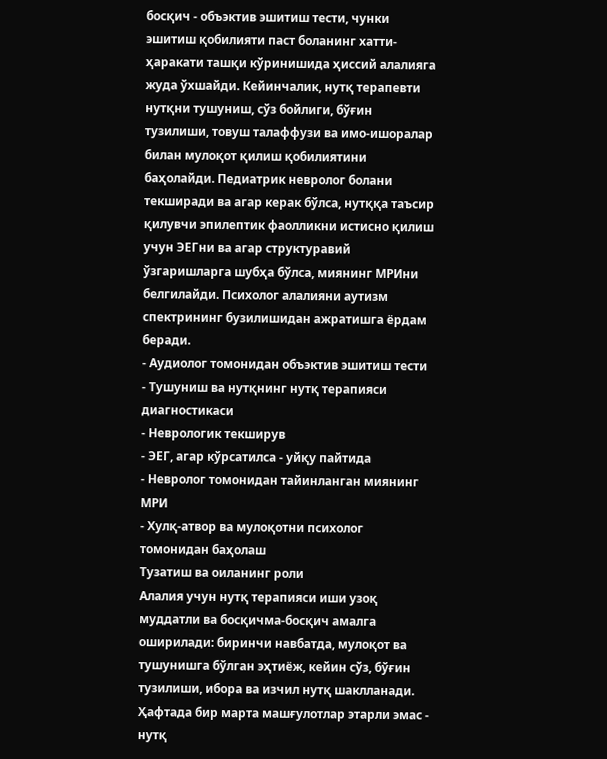босқич - объэктив эшитиш тести, чунки эшитиш қобилияти паст боланинг хатти-ҳаракати ташқи кўринишида ҳиссий алалияга жуда ўхшайди. Кейинчалик, нутқ терапевти нутқни тушуниш, сўз бойлиги, бўғин тузилиши, товуш талаффузи ва имо-ишоралар билан мулоқот қилиш қобилиятини баҳолайди. Педиатрик невролог болани текширади ва агар керак бўлса, нутққа таъсир қилувчи эпилептик фаолликни истисно қилиш учун ЭЕГни ва агар структуравий ўзгаришларга шубҳа бўлса, миянинг МРИни белгилайди. Психолог алалияни аутизм спектрининг бузилишидан ажратишга ёрдам беради.
- Аудиолог томонидан объэктив эшитиш тести
- Тушуниш ва нутқнинг нутқ терапияси диагностикаси
- Неврологик текширув
- ЭЕГ, агар кўрсатилса - уйқу пайтида
- Невролог томонидан тайинланган миянинг МРИ
- Хулқ-атвор ва мулоқотни психолог томонидан баҳолаш
Тузатиш ва оиланинг роли
Алалия учун нутқ терапияси иши узоқ муддатли ва босқичма-босқич амалга оширилади: биринчи навбатда, мулоқот ва тушунишга бўлган эҳтиёж, кейин сўз, бўғин тузилиши, ибора ва изчил нутқ шаклланади. Ҳафтада бир марта машғулотлар этарли эмас - нутқ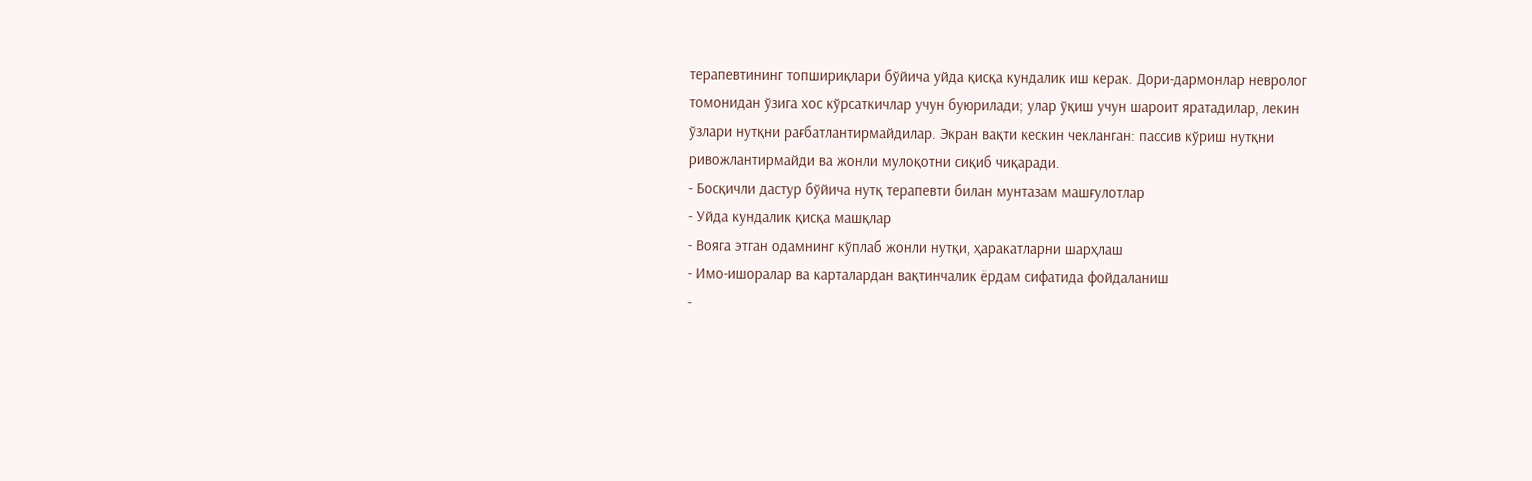терапевтининг топшириқлари бўйича уйда қисқа кундалик иш керак. Дори-дармонлар невролог томонидан ўзига хос кўрсаткичлар учун буюрилади; улар ўқиш учун шароит яратадилар, лекин ўзлари нутқни рағбатлантирмайдилар. Экран вақти кескин чекланган: пассив кўриш нутқни ривожлантирмайди ва жонли мулоқотни сиқиб чиқаради.
- Босқичли дастур бўйича нутқ терапевти билан мунтазам машғулотлар
- Уйда кундалик қисқа машқлар
- Вояга этган одамнинг кўплаб жонли нутқи, ҳаракатларни шарҳлаш
- Имо-ишоралар ва карталардан вақтинчалик ёрдам сифатида фойдаланиш
-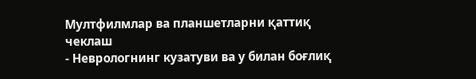Мултфилмлар ва планшетларни қаттиқ чеклаш
- Неврологнинг кузатуви ва у билан боғлиқ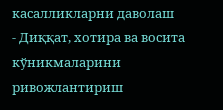касалликларни даволаш
- Диққат, хотира ва восита кўникмаларини ривожлантириш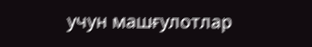учун машғулотлар